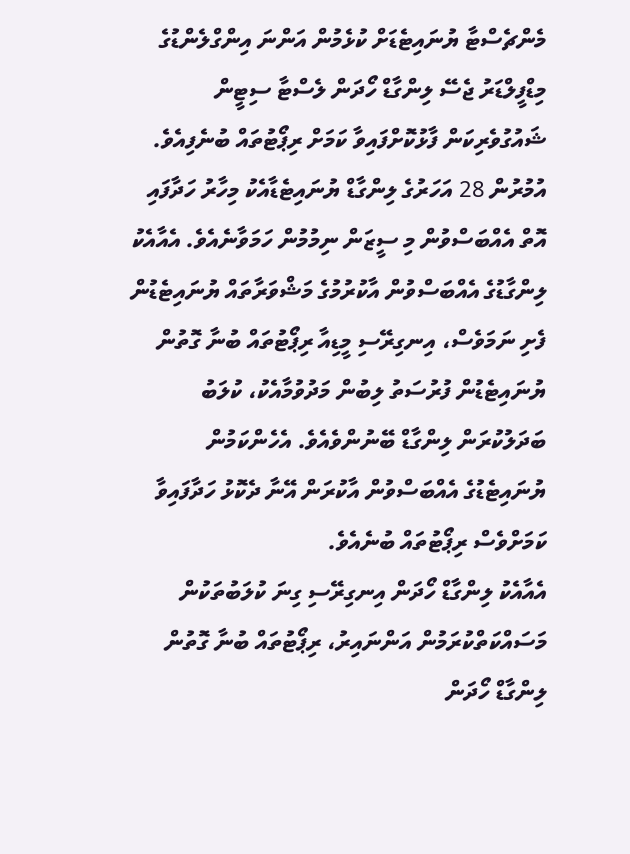މެންޗެސްޓާ ޔުނައިޓެޑަށް ކުޅެމުން އަންނަ އިންގްލެންޑުގެ މިޑްފީލްޑަރު ޖެސޭ ލިންގާޑް ހޯދަން ލެސްޓާ ސިޓީން ޝައުގުވެރިކަން ފާޅުކޮށްފައިވާ ކަމަށް ރިޕޯޓުތައް ބުނެފިއެވެ.
އުމުރުން 28 އަހަރުގެ ލިންގާޑް ޔުނައިޓެޑާއެކު މިހާރު ހަދާފައި އޮތް އެއްބަސްވުން މި ސީޒަން ނިމުމުން ހަމަވާނެއެވެ. އެއާއެކު ލިންގާޑުގެ އެއްބަސްވުން އާކުރުމުގެ މަޝްވަރާތައް ޔުނައިޓެޑުން ފެށި ނަމަވެސް، އިނގިރޭސި މީޑިއާ ރިޕޯޓުތައް ބުނާ ގޮތުން ޔުނައިޓެޑުން ފުރުސަތު ލިބުން މަދުވުމާއެކު، ކުލަބު ބަދަލުކުރަން ލިންގާޑް ބޭނުންވެއެވެ. އެހެންކަމުން ޔުނައިޓެޑުގެ އެއްބަސްވުން އާކުރަން އޭނާ ދެކޮޅު ހަދާފައިވާ ކަމަށްވެސް ރިޕޯޓުތައް ބުނެއެވެ.
އެއާއެކު ލިންގާޑް ހޯދަން އިނގިރޭސި ގިނަ ކުލަބުތަކުން މަސައްކަތްކުރަމުން އަންނައިރު، ރިޕޯޓުތައް ބުނާ ގޮތުން ލިންގާޑް ހޯދަން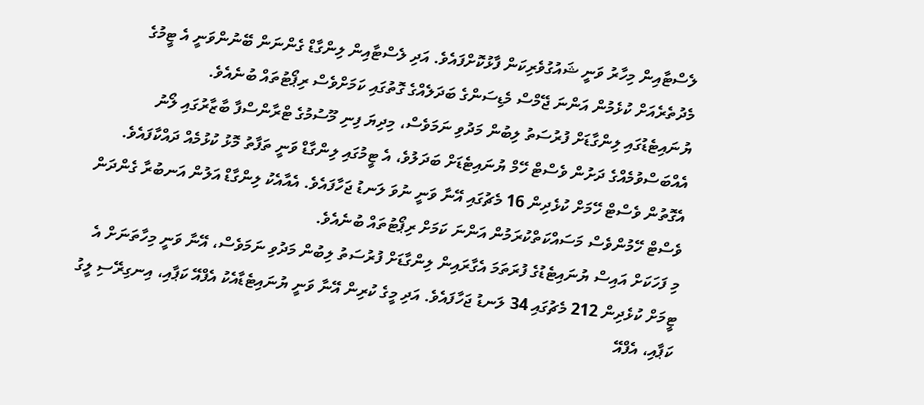ލެސްޓާއިން މިހާރު ވަނީ ޝައުގުވެރިކަން ފާޅުކޮށްފައެވެ. އަދި ލެސްޓާއިން ލިންގާޑް ގެންނަން ބޭނުންވަނީ އެ ޓީމުގެ މެދުތެރެއަށް ކުޅެމުން އަންނަ ޖޭމްސް މެޑިސަންގެ ބަދަލެއްގެ ގޮތުގައި ކަމަށްވެސް ރިޕޯޓުތައް ބުނެއެވެ.
ޔުނައިޓެޑުގައި ލިންގާޑަށް ފުރުސަތު ލިބުން މަދުވި ނަމަވެސް، މިދިޔަ ފިނި މޫސުމުގެ ޓްރާންސްފާ ބާޒާރުގައި ލޯނު އެއްބަސްވުމެއްގެ ދަށުން ވެސްޓް ހޭމް ޔުނައިޓެޑަށް ބަދަލުވެ، އެ ޓީމުގައި ލިންގާޑް ވަނީ ތަފާތު މޮޅު ކުޅުމެއް ދައްކާފައެވެ. އެގޮތުން ވެސްޓް ހޭމަށް ކުޅެދިން 16 މެޗުގައި އޭނާ ވަނީ ނުވަ ލަނޑު ޖަހާފައެވެ. އެއާއެކު ލިންގާޑް އަލުން އަނބުރާ ގެންދަން ވެސްޓް ހޭމުންވެސް މަސައްކަތްކުރަމުން އަންނަ ކަމަށް ރިޕޯޓުތައް ބުނެއެވެ.
މި ފަހަކަށް އައިސް ޔުނައިޓެޑުގެ ފުރަތަމަ އެގާރައިން ލިންގާޑަށް ފުރުސަތު ލިބުން މަދުވި ނަމަވެސް، އޭނާ ވަނީ މިހާތަނަށް އެ ޓީމަށް ކުޅެދިން 212 މެޗުގައި 34 ލަނޑު ޖަހާފައެވެ. އަދި މީގެ ކުރިން އޭނާ ވަނީ ޔުނައިޓެޑާއެކު އެފްއޭ ކަޕާއި، އިނގިރޭސި ލީގު ކަޕާއި، އެފްއޭ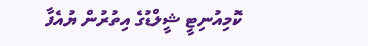ކޮމިއުނިޓީ ޝީލްޑުގެ އިތުރުން ޔުއެފާ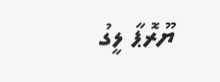ޔޫރޮޕާ ލީގު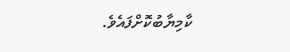ކާމިޔާބުކޮށްފައެވެ.